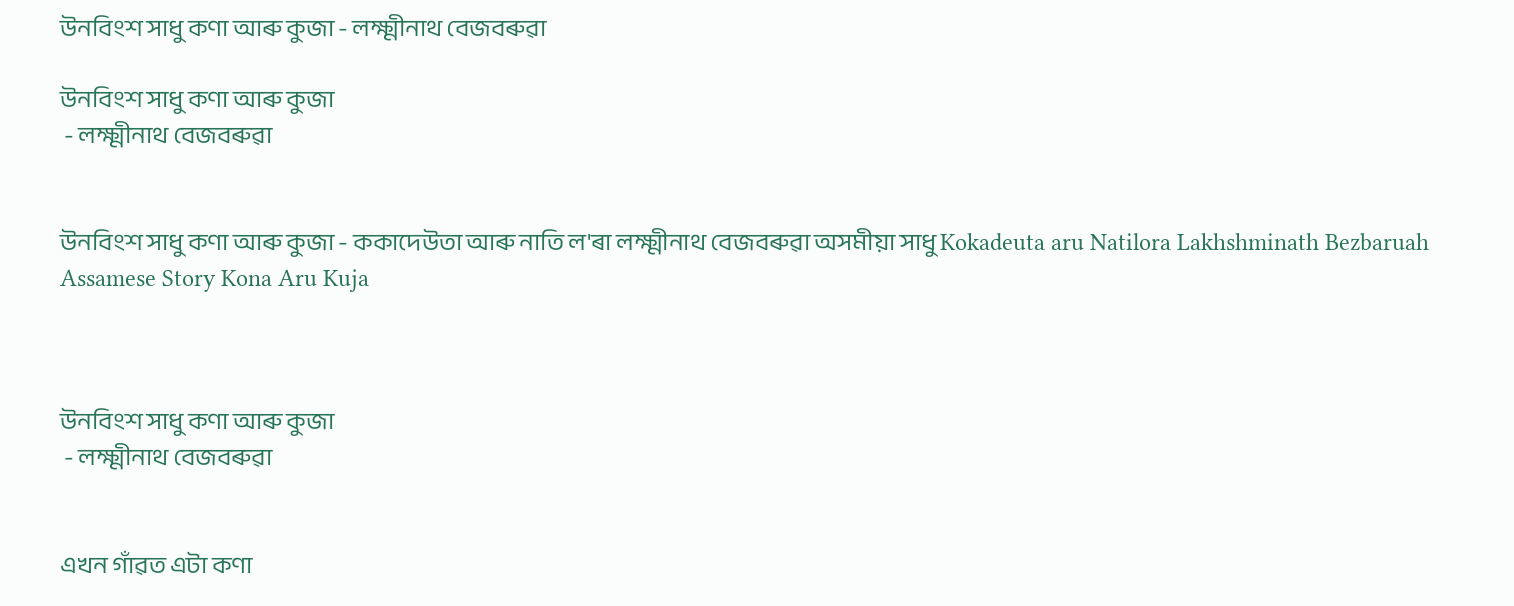উনবিংশ সাধু কণা আৰু কুজা - লক্ষ্মীনাথ বেজবৰুৱা

উনবিংশ সাধু কণা আৰু কুজা
 - লক্ষ্মীনাথ বেজবৰুৱা


উনবিংশ সাধু কণা আৰু কুজা - ককাদেউতা আৰু নাতি ল'ৰা লক্ষ্মীনাথ বেজবৰুৱা অসমীয়া সাধু Kokadeuta aru Natilora Lakhshminath Bezbaruah Assamese Story Kona Aru Kuja



উনবিংশ সাধু কণা আৰু কুজা
 - লক্ষ্মীনাথ বেজবৰুৱা


এখন গাঁৱত এটা কণা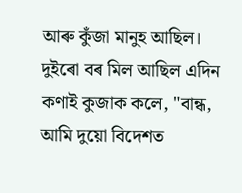আৰু কুঁজা মানুহ আছিল। দুইৰো বৰ মিল আছিল এদিন কণাই কুজাক কলে, "বান্ধ, আমি দুয়ো বিদেশত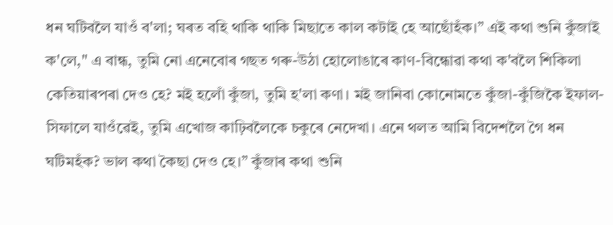ধন ঘটিবলৈ যাওঁ ব'লা; ঘৰত বহি থাকি থাকি মিছাতে কাল কটাই হে আছোঁহঁক।” এই কথা শুনি কুঁজাই ক'লে," এ বান্ধ, তুমি নো এনেবোৰ গছত গৰু-উঠা হোলোঙাৰে কাণ-বিন্ধোৱা কথা ক'বলৈ শিকিলা কেতিয়াৰপৰা দেও হে? মই হলোঁ কুঁজা, তুমি হ'লা কণা। মই জানিবা কোনোমতে কুঁজা-কুঁজিকৈ ইফাল-সিফালে যাওঁৱেই, তুমি এখোজ কাঢ়িবলৈকে চকুৰে নেদেখা। এনে থলত আমি বিদেশলৈ গৈ ধন ঘটিমহঁক? ভাল কথা কৈছা দেও হে।” কুঁজাৰ কথা শুনি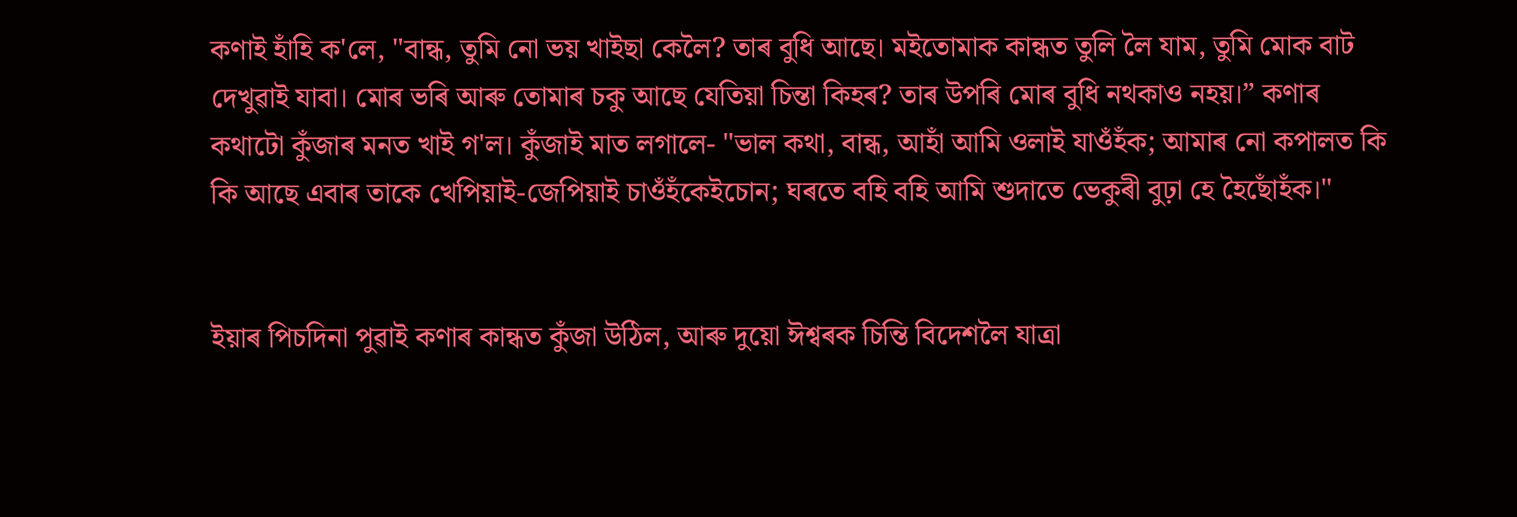কণাই হাঁহি ক'লে, "বান্ধ, তুমি নো ভয় খাইছা কেলৈ? তাৰ বুধি আছে। মইতোমাক কান্ধত তুলি লৈ যাম, তুমি মোক বাট দেখুৱাই যাবা। মোৰ ভৰি আৰু তোমাৰ চকু আছে যেতিয়া চিন্তা কিহৰ? তাৰ উপৰি মোৰ বুধি নথকাও নহয়।” কণাৰ কথাটো কুঁজাৰ মনত খাই গ'ল। কুঁজাই মাত লগালে- "ভাল কথা, বান্ধ, আহাঁ আমি ওলাই যাওঁহঁক; আমাৰ নো কপালত কি কি আছে এবাৰ তাকে খেপিয়াই-জেপিয়াই চাওঁহঁকেইচোন; ঘৰতে বহি বহি আমি শুদাতে ভেকুৰী বুঢ়া হে হৈছোঁহঁক।"


ইয়াৰ পিচদিনা পুৱাই কণাৰ কান্ধত কুঁজা উঠিল, আৰু দুয়ো ঈশ্বৰক চিন্তি বিদেশলৈ যাত্ৰা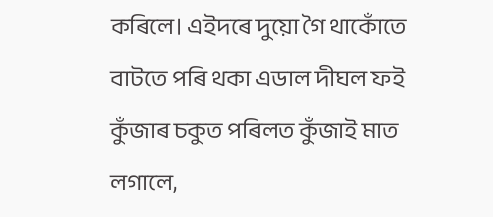কৰিলে। এইদৰে দুয়ো গৈ থাকোঁতে বাটতে পৰি থকা এডাল দীঘল ফই কুঁজাৰ চকুত পৰিলত কুঁজাই মাত লগালে,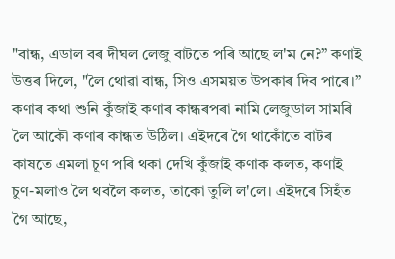"বান্ধ, এডাল বৰ দীঘল লেজু বাটতে পৰি আছে ল'ম নে?” কণাই উত্তৰ দিলে, "লৈ থোৱা বান্ধ, সিও এসময়ত উপকাৰ দিব পাৰে।” কণাৰ কথা শুনি কুঁজাই কণাৰ কান্ধৰপৰা নামি লেজুডাল সামৰি লৈ আকৌ কণাৰ কান্ধত উঠিল। এইদৰে গৈ থাকোঁতে বাটৰ কাষতে এমলা চূণ পৰি থকা দেখি কুঁজাই কণাক কলত, কণাই চুণ-মলাও লৈ থবলৈ কলত, তাকো তুলি ল'লে। এইদৰে সিহঁত গৈ আছে,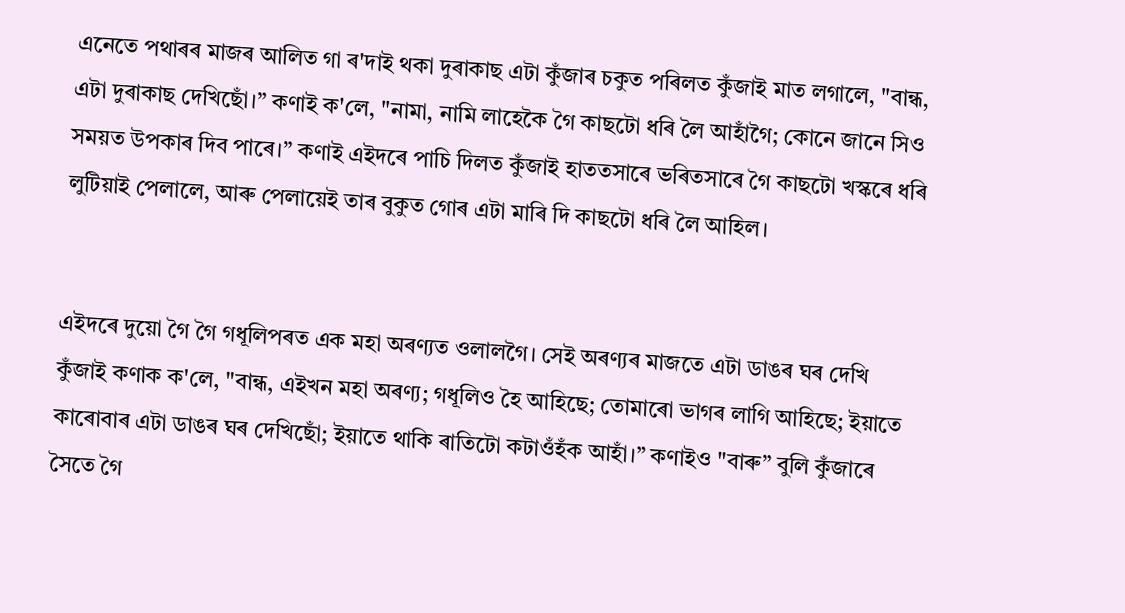এনেতে পথাৰৰ মাজৰ আলিত গা ৰ'দাই থকা দুৰাকাছ এটা কুঁজাৰ চকুত পৰিলত কুঁজাই মাত লগালে, "বান্ধ, এটা দুৰাকাছ দেখিছোঁ।” কণাই ক'লে, "নামা, নামি লাহেকৈ গৈ কাছটো ধৰি লৈ আহাঁগৈ; কোনে জানে সিও সময়ত উপকাৰ দিব পাৰে।” কণাই এইদৰে পাচি দিলত কুঁজাই হাততসাৰে ভৰিতসাৰে গৈ কাছটো খস্কৰে ধৰি লুটিয়াই পেলালে, আৰু পেলায়েই তাৰ বুকুত গোৰ এটা মাৰি দি কাছটো ধৰি লৈ আহিল।


এইদৰে দুয়ো গৈ গৈ গধূলিপৰত এক মহা অৰণ্যত ওলালগৈ। সেই অৰণ্যৰ মাজতে এটা ডাঙৰ ঘৰ দেখি কুঁজাই কণাক ক'লে, "বান্ধ, এইখন মহা অৰণ্য; গধূলিও হৈ আহিছে; তোমাৰো ভাগৰ লাগি আহিছে; ইয়াতে কাৰোবাৰ এটা ডাঙৰ ঘৰ দেখিছোঁ; ইয়াতে থাকি ৰাতিটো কটাওঁহঁক আহাঁ।” কণাইও "বাৰু” বুলি কুঁজাৰে সৈতে গৈ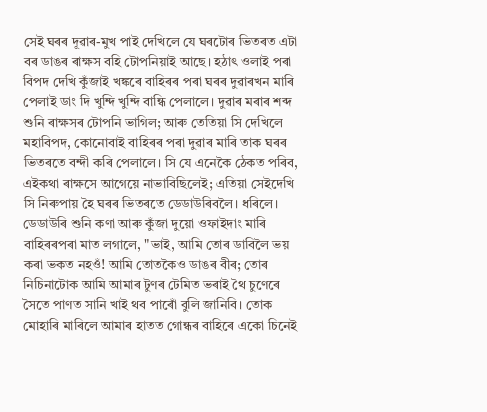সেই ঘৰৰ দূৱাৰ-মুখ পাই দেখিলে যে ঘৰটোৰ ভিতৰত এটা বৰ ডাঙৰ ৰাক্ষস বহি টোপনিয়াই আছে। হঠাৎ ওলাই পৰা বিপদ দেখি কুঁজাই খঙ্কৰে বাহিৰৰ পৰা ঘৰৰ দুৱাৰখন মাৰি পেলাই ডাং দি খুন্দি খুন্দি বান্ধি পেলালে। দুৱাৰ মৰাৰ শব্দ শুনি ৰাক্ষসৰ টোপনি ভাগিল; আৰু তেতিয়া সি দেখিলে মহাবিপদ, কোনোবাই বাহিৰৰ পৰা দুৱাৰ মাৰি তাক ঘৰৰ ভিতৰতে বন্দী কৰি পেলালে। সি যে এনেকৈ ঠেকত পৰিব, এইকথা ৰাক্ষসে আগেয়ে নাভাবিছিলেই; এতিয়া সেইদেখি সি নিৰুপায় হৈ ঘৰৰ ভিতৰতে ডেডাউৰিবলৈ। ধৰিলে। ডেডাউৰি শুনি কণা আৰু কুঁজা দুয়ো ওফাইদাং মাৰি বাহিৰৰপৰা মাত লগালে, "ভাই, আমি তোৰ ডাবিলৈ ভয় কৰা ভকত নহওঁ! আমি তোতকৈও ডাঙৰ বীৰ; তোৰ নিচিনাটোক আমি আমাৰ টুণৰ টেমিত ভৰাই থৈ চুণেৰে সৈতে পাণত সানি খাই থব পাৰোঁ বুলি জানিবি। তোক মোহাৰি মাৰিলে আমাৰ হাতত গোন্ধৰ বাহিৰে একো চিনেই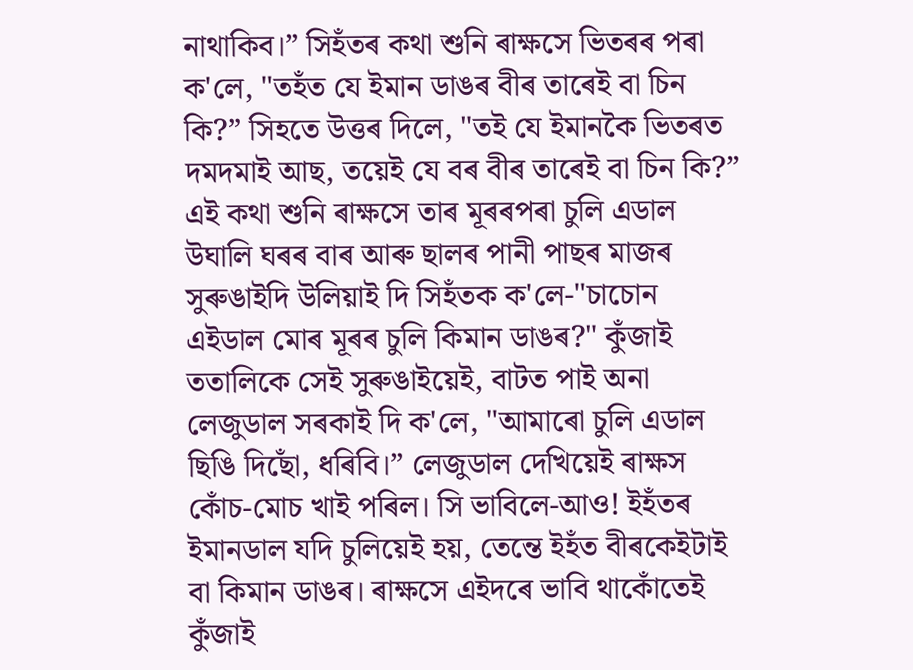নাথাকিব।” সিহঁতৰ কথা শুনি ৰাক্ষসে ভিতৰৰ পৰা ক'লে, "তহঁত যে ইমান ডাঙৰ বীৰ তাৰেই বা চিন কি?” সিহতে উত্তৰ দিলে, "তই যে ইমানকৈ ভিতৰত দমদমাই আছ, তয়েই যে বৰ বীৰ তাৰেই বা চিন কি?” এই কথা শুনি ৰাক্ষসে তাৰ মূৰৰপৰা চুলি এডাল উঘালি ঘৰৰ বাৰ আৰু ছালৰ পানী পাছৰ মাজৰ সুৰুঙাইদি উলিয়াই দি সিহঁতক ক'লে-"চাচোন এইডাল মোৰ মূৰৰ চুলি কিমান ডাঙৰ?" কুঁজাই ততালিকে সেই সুৰুঙাইয়েই, বাটত পাই অনা লেজুডাল সৰকাই দি ক'লে, "আমাৰো চুলি এডাল ছিঙি দিছোঁ, ধৰিবি।” লেজুডাল দেখিয়েই ৰাক্ষস কোঁচ-মোচ খাই পৰিল। সি ভাবিলে-আও! ইহঁতৰ ইমানডাল যদি চুলিয়েই হয়, তেন্তে ইহঁত বীৰকেইটাই বা কিমান ডাঙৰ। ৰাক্ষসে এইদৰে ভাবি থাকোঁতেই কুঁজাই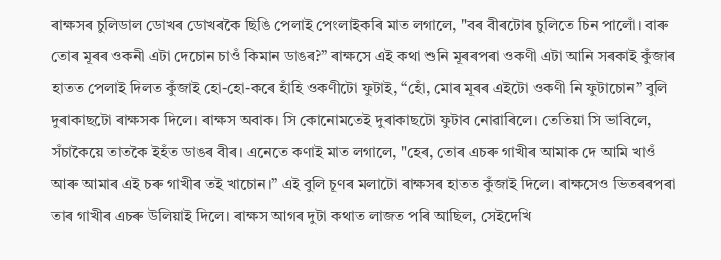ৰাক্ষসৰ চুলিডাল ডোখৰ ডোখৰকৈ ছিঙি পেলাই পেংলাইকৰি মাত লগালে, "বৰ বীৰটোৰ চুলিতে চিন পালোঁ। বাৰু তোৰ মূৰৰ ওকনী এটা দেচোন চাওঁ কিমান ডাঙৰ?” ৰাক্ষসে এই কথা শুনি মূৰৰপৰা ওকণী এটা আনি সৰকাই কুঁজাৰ হাতত পেলাই দিলত কুঁজাই হো-হো-কৰে হাঁহি ওকণীটো ফুটাই, “হোঁ, মোৰ মূৰৰ এইটো ওকণী নি ফুটাচোন” বুলি দুৰাকাছটো ৰাক্ষসক দিলে। ৰাক্ষস অবাক। সি কোনোমতেই দুৰাকাছটো ফুটাব নোৱাৰিলে। তেতিয়া সি ভাবিলে, সঁচাকৈয়ে তাতকৈ ইহঁত ডাঙৰ বীৰ। এনেতে কণাই মাত লগালে, "হেৰ, তোৰ এচৰু গাখীৰ আমাক দে আমি খাওঁ আৰু আমাৰ এই চৰু গাখীৰ তই খাচোন।” এই বুলি চূণৰ মলাটো ৰাক্ষসৰ হাতত কুঁজাই দিলে। ৰাক্ষসেও ভিতৰৰপৰা তাৰ গাখীৰ এচৰু উলিয়াই দিলে। ৰাক্ষস আগৰ দুটা কথাত লাজত পৰি আছিল, সেইদেখি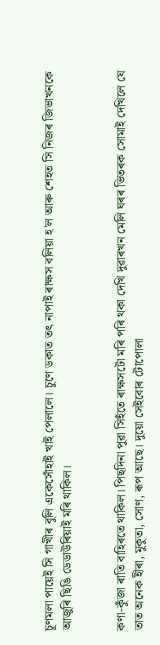চূণমলা পায়েই সি গাখীৰ বুলি একেসোঁহাই খাই পেলালে। চুণে ডকাত তৎ নাপাই ৰাক্ষস বলিয়া হ'ল আৰু শেহত সি নিজৰ জিভাখনকে আজুৰি ছিঙি ডেডাউৰিয়াই মৰি থাকিল।


কণা-কুঁজা ৰাতি বাহিৰতে থাকিল। পিছদিনা পুৱা সিহঁতে ৰাক্ষসটো মৰি পৰি থকা দেখি দুৱাৰখন মেলি ঘৰৰ ভিতৰক সোমাই দেখিলে যে তাত অনেক হীৰা, মুকুতা, সোণ, ৰূপ আছে। দুয়ো সেইবোৰ টোপোলা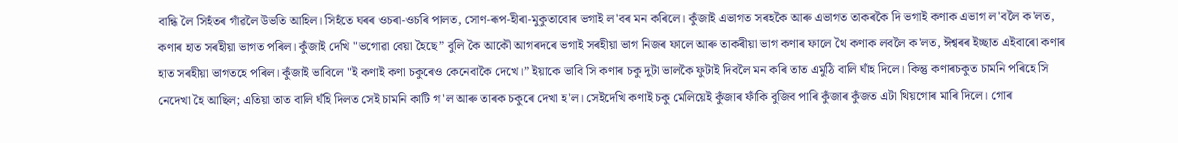বান্ধি লৈ সিহঁতৰ গাঁৱলৈ উভতি আহিল। সিহঁতে ঘৰৰ ওচৰা-ওচৰি পালত, সোণ-ৰূপ-হীৰা-মুকুতাবোৰ ভগাই ল'বৰ মন কৰিলে। কুঁজাই এভাগত সৰহকৈ আৰু এভাগত তাকৰকৈ দি ভগাই কণাক এভাগ ল'বলৈ ক'লত, কণাৰ হাত সৰহীয়া ভাগত পৰিল। কুঁজাই দেখি "ভগোৱা বেয়া হৈছে” বুলি কৈ আকৌ আগৰদৰে ভগাই সৰহীয়া ভাগ নিজৰ ফালে আৰু তাকৰীয়া ভাগ কণাৰ ফালে থৈ কণাক লবলৈ ক'লত, ঈশ্বৰৰ ইচ্ছাত এইবাৰো কণাৰ হাত সৰহীয়া ভাগতহে পৰিল। কুঁজাই ভাবিলে "ই কণাই কণা চকুৰেও কেনেবাকৈ দেখে।” ইয়াকে ভাবি সি কণাৰ চকু দুটা ভালকৈ ফুটাই দিবলৈ মন কৰি তাত এমুঠি বালি ঘাঁহ দিলে। কিন্তু কণাৰচকুত চামনি পৰিহে সি নেদেখা হৈ আছিল; এতিয়া তাত বালি ঘঁহি দিলত সেই চামনি কাটি গ'ল আৰু তাৰক চকুৰে দেখা হ'ল। সেইদেখি কণাই চকু মেলিয়েই কুঁজাৰ ফাঁকি বুজিব পাৰি কুঁজাৰ কুঁজত এটা থিয়গোৰ মাৰি দিলে। গোৰ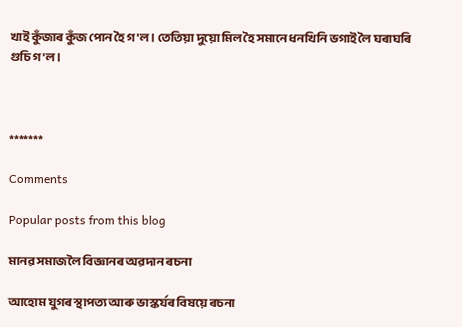খাই কুঁজাৰ কুঁজ পোন হৈ গ'ল। তেতিয়া দুয়ো মিল হৈ সমানে ধনখিনি ভগাই লৈ ঘৰাঘৰি গুচি গ'ল।



*******

Comments

Popular posts from this blog

মানৱ সমাজলৈ বিজ্ঞানৰ অৱদান ৰচনা‌

আহোম যুগৰ স্থাপত্য আৰু ভাস্কর্যৰ বিষয়ে ৰচনা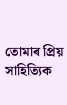তোমাৰ প্ৰিয় সাহিত্যিক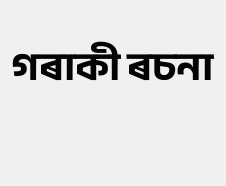গৰাকী ৰচনা